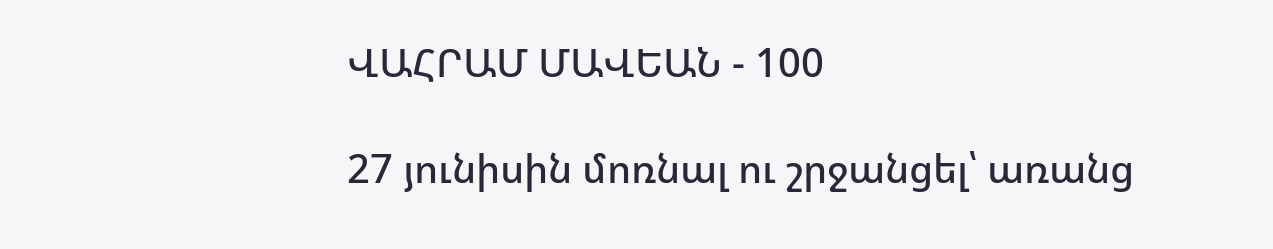ՎԱՀՐԱՄ ՄԱՎԵԱՆ - 100

27 յունիսին մոռնալ ու շրջանցել՝ առանց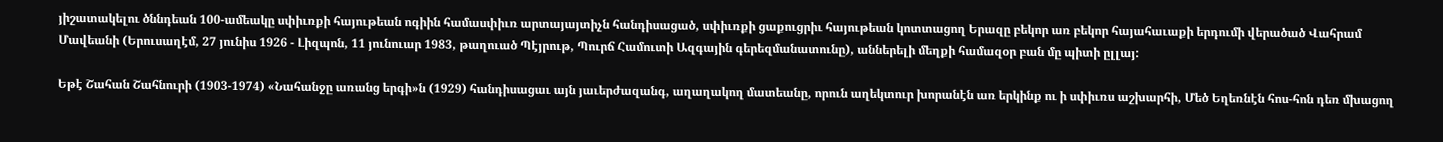յիշատակելու ծննդեան 100-ամեակը սփիւռքի հայութեան ոգիին համասփիւռ արտայայտիչն հանդիսացած, սփիւռքի ցաքուցրիւ հայութեան կոտտացող Երազը բեկոր առ բեկոր հայահաւաքի երդումի վերածած Վահրամ Մավեանի (Երուսաղէմ, 27 յունիս 1926 - Լիզպոն, 11 յունուար 1983, թաղուած Պէյրութ, Պուրճ Համուտի Ազգային գերեզմանատունը), աններելի մեղքի համազօր բան մը պիտի ըլլայ:

Եթէ Շահան Շահնուրի (1903-1974) «Նահանջը առանց երգի»ն (1929) հանդիսացաւ այն յաւերժազանգ, աղաղակող մատեանը, որուն աղեկտուր խորանէն առ երկինք ու ի սփիւռս աշխարհի, Մեծ Եղեռնէն հոս-հոն դեռ մխացող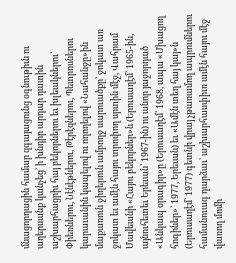մնացորդացին համար զգայացունց օգնութիւն ու աղերսանք կանչեց՝ ի խնդիր արդար դատին աշխարհացրիւ հայ բեկորներու եւ խլեակներու՝ Փիեռներու, Նէնէթներու, Թէրէզներու, Պետրոսներու կարաւանին կապելով ու ողողելով «Նահանջը»ին մաքառուն ջիղերուն ամբողջ սարուածքը՝ ջոկատ առ ջոկատ եւ ամէն հայու տրոփող սրտին մէջ, Վահրամ Մավեանի «Հայու բեկորներ»ն (Երուսաղէմ՝ 1965-ին, այնուհետեւ Երեւան՝ 1967-ին) ու անոր յաջորդած «Անկապ օրագիր»ը (Երուսաղէմ՝ 1968, ապա «Մխացող հոգիներ»՝ 1977, Երեւան) եւ «Ամէն տեղ հայ կայ»ն (Երուսաղէմ՝ 1977) գետնի վրայ չթառամող ապրումներու համանուագ դարձաւ՝ աշխարհասփիւռ ամէն հայու մէջ վառող մոմի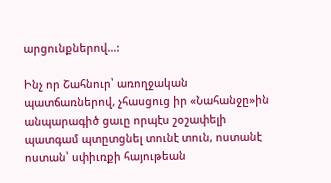արցունքներով…:

Ինչ որ Շահնուր՝ առողջական պատճառներով, չհասցուց իր «Նահանջը»ին անպարագիծ ցաւը որպէս շօշափելի պատգամ պտըտցնել տունէ տուն, ոստանէ ոստան՝ սփիւռքի հայութեան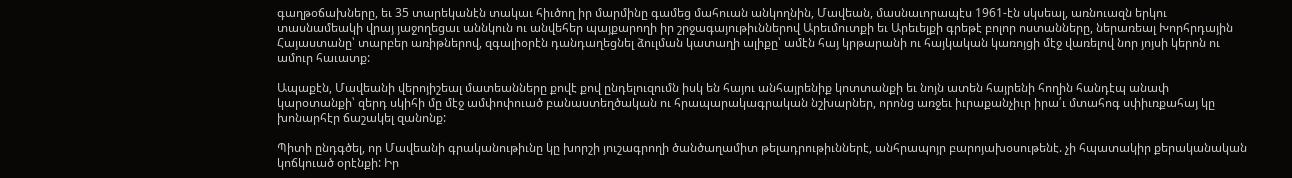գաղթօճախները, եւ 35 տարեկանէն տակաւ հիւծող իր մարմինը գամեց մահուան անկողնին, Մավեան, մասնաւորապէս 1961-էն սկսեալ, առնուազն երկու տասնամեակի վրայ յաջողեցաւ աննկուն ու անվեհեր պայքարողի իր շրջագայութիւններով Արեւմուտքի եւ Արեւելքի գրեթէ բոլոր ոստանները, ներառեալ Խորհրդային Հայաստանը՝ տարբեր առիթներով, զգալիօրէն դանդաղեցնել ձուլման կատաղի ալիքը՝ ամէն հայ կրթարանի ու հայկական կառոյցի մէջ վառելով նոր յոյսի կերոն ու ամուր հաւատք:

Ապաքէն, Մավեանի վերոյիշեալ մատեանները քովէ քով ընդելուզումն իսկ են հայու անհայրենիք կոտտանքի եւ նոյն ատեն հայրենի հողին հանդէպ անափ կարօտանքի՝ զերդ սկիհի մը մէջ ամփոփուած բանաստեղծական ու հրապարակագրական նշխարներ, որոնց առջեւ իւրաքանչիւր իրա՛ւ մտահոգ սփիւռքահայ կը խոնարհէր ճաշակել զանոնք:

Պիտի ընդգծել, որ Մավեանի գրականութիւնը կը խորշի յուշագրողի ծանծաղամիտ թելադրութիւններէ, անհրապոյր բարոյախօսութենէ. չի հպատակիր քերականական կոճկուած օրէնքի: Իր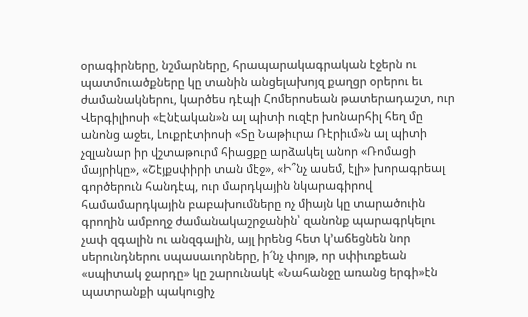օրագիրները, նշմարները, հրապարակագրական էջերն ու պատմուածքները կը տանին անցելախոյզ քաղցր օրերու եւ ժամանակներու, կարծես դէպի Հոմերոսեան թատերադաշտ, ուր Վերգիլիոսի «Էնէական»ն ալ պիտի ուզէր խոնարհիլ հեղ մը անոնց աջեւ, Լուքրէտիոսի «Տը Նաթիւրա Ռէրիւմ»ն ալ պիտի չզլանար իր վշտաթուրմ հիացքը արձակել անոր «Ռոմացի մայրիկը», «Շէյքսփիրի տան մէջ», «Ի՞նչ ասեմ, էլի» խորագրեալ գործերուն հանդէպ, ուր մարդկային նկարագիրով համամարդկային բաբախումները ոչ միայն կը տարածուին գրողին ամբողջ ժամանակաշրջանին՝ զանոնք պարագրկելու չափ զգալին ու անզգալին, այլ իրենց հետ կ՚աճեցնեն նոր սերունդներու սպասաւորները, ի՜նչ փոյթ, որ սփիւռքեան «սպիտակ ջարդը» կը շարունակէ «Նահանջը առանց երգի»էն պատրանքի պակուցիչ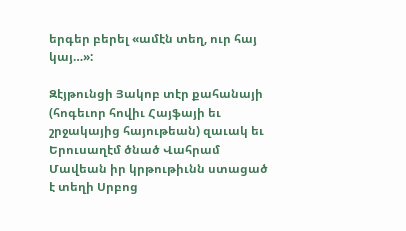երգեր բերել «ամէն տեղ, ուր հայ կայ…»:

Զէյթունցի Յակոբ տէր քահանայի (հոգեւոր հովիւ Հայֆայի եւ շրջակայից հայութեան) զաւակ եւ Երուսաղէմ ծնած Վահրամ Մավեան իր կրթութիւնն ստացած է տեղի Սրբոց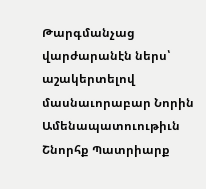Թարգմանչաց վարժարանէն ներս՝ աշակերտելով մասնաւորաբար Նորին Ամենապատուութիւն Շնորհք Պատրիարք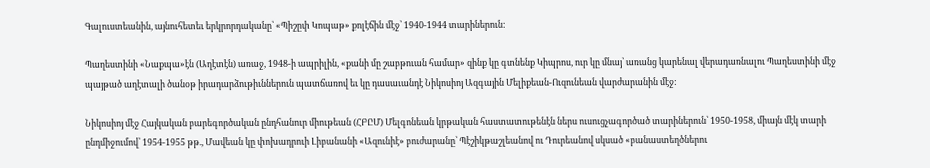Գալուստեանին, այնուհետեւ երկրորդականը՝ «Պիշըփ Կոպաթ» քոլէճին մէջ՝ 1940-1944 տարիներուն:

Պաղեստինի «Նաքպա»էն (Աղէտէն) առաջ, 1948-ի ապրիլին, «քանի մը շաբթուան համար» զինք կը գտնենք Կիպրոս, ուր կը մնայ՝ առանց կարենալ վերադառնալու Պաղեստինի մէջ պայթած աղէտալի ծանօթ իրադարձութիւններուն պատճառով եւ կը դասաւանդէ Նիկոսիոյ Ազգային Մելիքեան-Ուզունեան վարժարանին մէջ:

Նիկոսիոյ մէջ Հայկական բարեգործական ընդհանուր միութեան (ՀԲԸՄ) Մելգոնեան կրթական հաստատութենէն ներս ուսուցչագործած տարիներուն՝ 1950-1958, միայն մէկ տարի ընդմիջումով՝ 1954-1955 թթ., Մավեան կը փոխադրուի Լիբանանի «Ազունիէ» բուժարանը՝ Պէշիկթաշլեանով ու Դուրեանով սկսած «բանաստեղծներու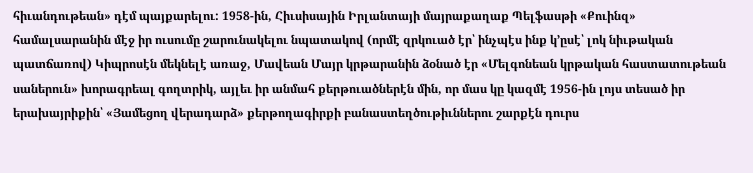հիւանդութեան» դէմ պայքարելու: 1958-ին, Հիւսիսային Իրլանտայի մայրաքաղաք Պելֆասթի «Քուինզ» համալսարանին մէջ իր ուսումը շարունակելու նպատակով (որմէ զրկուած էր՝ ինչպէս ինք կ՚ըսէ՝ լոկ նիւթական պատճառով) Կիպրոսէն մեկնելէ առաջ, Մավեան Մայր կրթարանին ձօնած էր «Մելգոնեան կրթական հաստատութեան սաներուն» խորագրեալ գողտրիկ, այլեւ իր անմահ քերթուածներէն մին, որ մաս կը կազմէ 1956-ին լոյս տեսած իր երախայրիքին՝ «Յամեցող վերադարձ» քերթողագիրքի բանաստեղծութիւններու շարքէն դուրս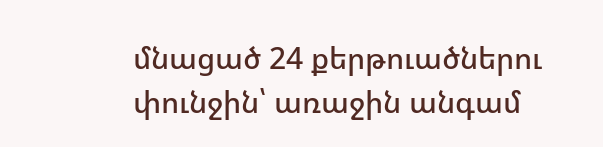մնացած 24 քերթուածներու փունջին՝ առաջին անգամ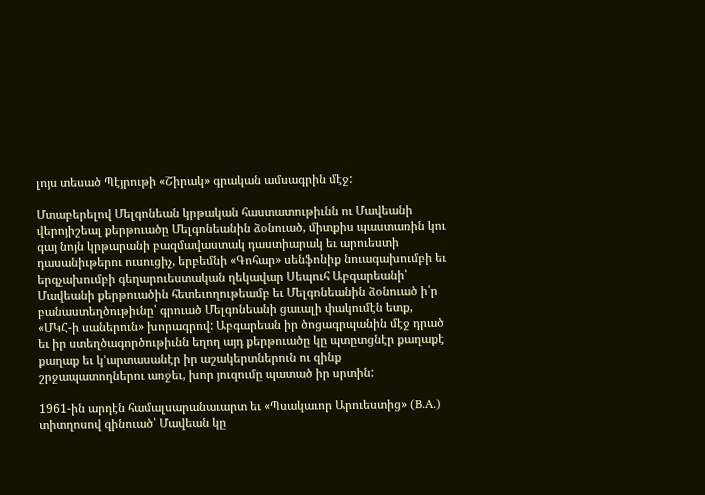լոյս տեսած Պէյրութի «Շիրակ» գրական ամսագրին մէջ:

Մտաբերելով Մելգոնեան կրթական հաստատութիւնն ու Մավեանի վերոյիշեալ քերթուածը Մելգոնեանին ձօնուած, միտքիս պաստառին կու գայ նոյն կրթարանի բազմավաստակ դաստիարակ եւ արուեստի դասանիւթերու ուսուցիչ, երբեմնի «Գոհար» սենֆոնիք նուագախումբի եւ երգչախումբի գեղարուեստական ղեկավար Սեպուհ Աբգարեանի՝ Մավեանի քերթուածին հետեւողութեամբ եւ Մելգոնեանին ձօնուած ի՛ր բանաստեղծութիւնը՝ գրուած Մելգոնեանի ցաւալի փակումէն ետք, «ՄԿՀ-ի սաներուն» խորագրով: Աբգարեան իր ծոցագրպանին մէջ դրած եւ իր ստեղծագործութիւնն եղող այդ քերթուածը կը պտըտցնէր քաղաքէ քաղաք եւ կ՚արտասանէր իր աշակերտներուն ու զինք շրջապատողներու առջեւ, խոր յուզումը պատած իր սրտին:

1961-ին արդէն համալսարանաւարտ եւ «Պսակաւոր Արուեստից» (B.A.) տիտղոսով զինուած՝ Մավեան կը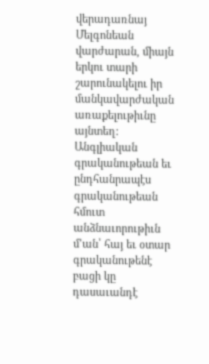վերադառնայ Մելգոնեան վարժարան, միայն երկու տարի շարունակելու իր մանկավարժական առաքելութիւնը այնտեղ: Անգլիական գրականութեան եւ ընդհանրապէս գրականութեան հմուտ անձնաւորութիւն մ՚ան՝ հայ եւ օտար գրականութենէ բացի կը դասաւանդէ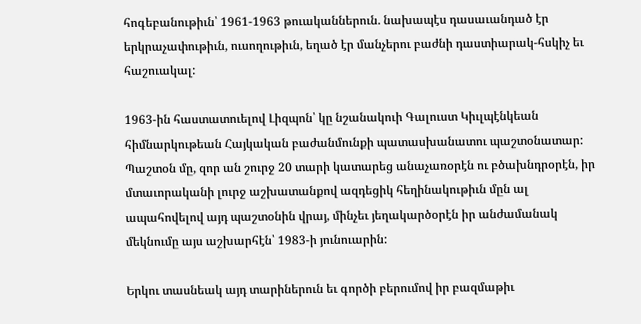հոգեբանութիւն՝ 1961-1963 թուականներուն. նախապէս դասաւանդած էր երկրաչափութիւն, ուսողութիւն, եղած էր մանչերու բաժնի դաստիարակ-հսկիչ եւ հաշուակալ:

1963-ին հաստատուելով Լիզպոն՝ կը նշանակուի Գալուստ Կիւլպէնկեան հիմնարկութեան Հայկական բաժանմունքի պատասխանատու պաշտօնատար: Պաշտօն մը, զոր ան շուրջ 20 տարի կատարեց անաչառօրէն ու բծախնդրօրէն, իր մտաւորականի լուրջ աշխատանքով ազդեցիկ հեղինակութիւն մըն ալ ապահովելով այդ պաշտօնին վրայ, մինչեւ յեղակարծօրէն իր անժամանակ մեկնումը այս աշխարհէն՝ 1983-ի յունուարին:

Երկու տասնեակ այդ տարիներուն եւ գործի բերումով իր բազմաթիւ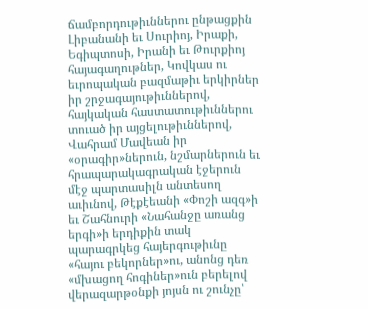ճամբորդութիւններու ընթացքին Լիբանանի եւ Սուրիոյ, Իրաքի, Եգիպտոսի, Իրանի եւ Թուրքիոյ հայագաղութներ, Կովկաս ու եւրոպական բազմաթիւ երկիրներ իր շրջագայութիւններով, հայկական հաստատութիւններու տուած իր այցելութիւններով, Վահրամ Մավեան իր «օրագիր»ներուն, նշմարներուն եւ հրապարակագրական էջերուն մէջ պարտասիլն անտեսող աւիւնով, Թէքէեանի «Փոշի ազգ»ի եւ Շահնուրի «Նահանջը առանց երգի»ի երդիքին տակ պարագրկեց հայերգութիւնը «հայու բեկորներ»ու, անոնց դեռ «մխացող հոգիներ»ուն բերելով վերազարթօնքի յոյսն ու շունչը՝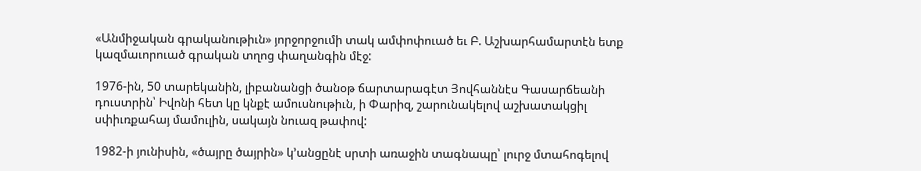«Անմիջական գրականութիւն» յորջորջումի տակ ամփոփուած եւ Բ. Աշխարհամարտէն ետք կազմաւորուած գրական տղոց փաղանգին մէջ:

1976-ին, 50 տարեկանին, լիբանանցի ծանօթ ճարտարագէտ Յովհաննէս Գասարճեանի դուստրին՝ Իվոնի հետ կը կնքէ ամուսնութիւն, ի Փարիզ, շարունակելով աշխատակցիլ սփիւռքահայ մամուլին, սակայն նուազ թափով:

1982-ի յունիսին, «ծայրը ծայրին» կ՚անցընէ սրտի առաջին տագնապը՝ լուրջ մտահոգելով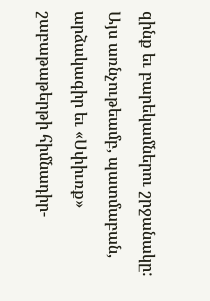զինք եւ բարեկամներու շրջանակը: Այս առնչութեամբ, պատմաբան, արձակագիր եւ «Սփիւռք» շաբաթաթերթի հիմնադիր-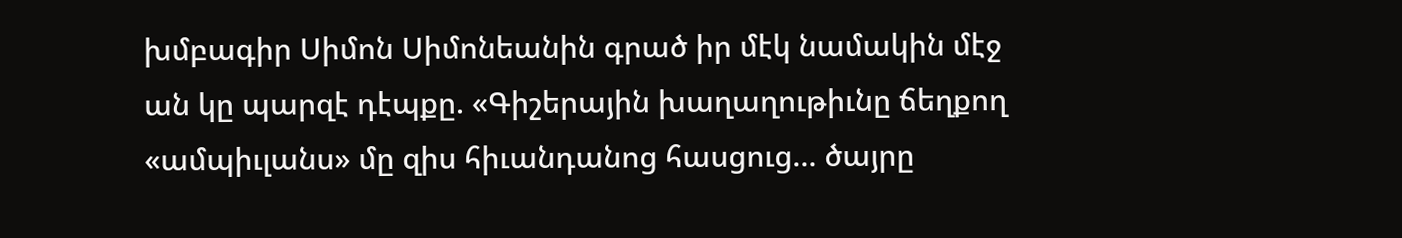խմբագիր Սիմոն Սիմոնեանին գրած իր մէկ նամակին մէջ ան կը պարզէ դէպքը. «Գիշերային խաղաղութիւնը ճեղքող «ամպիւլանս» մը զիս հիւանդանոց հասցուց… ծայրը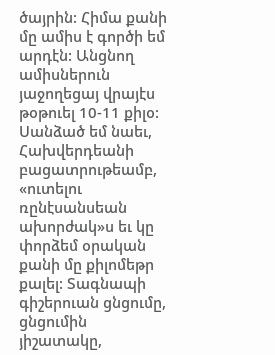ծայրին: Հիմա քանի մը ամիս է գործի եմ արդէն: Անցնող ամիսներուն յաջողեցայ վրայէս թօթուել 10-11 քիլօ: Սանձած եմ նաեւ, Հախվերդեանի բացատրութեամբ, «ուտելու ռընէսանսեան ախորժակ»ս եւ կը փորձեմ օրական քանի մը քիլոմեթր քալել: Տագնապի գիշերուան ցնցումը, ցնցումին յիշատակը,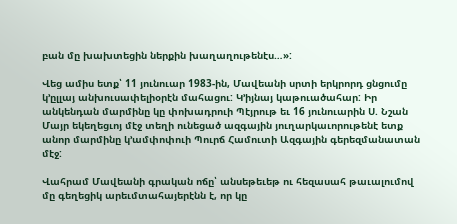բան մը խախտեցին ներքին խաղաղութենէս…»:

Վեց ամիս ետք՝ 11 յունուար 1983-ին, Մավեանի սրտի երկրորդ ցնցումը կ՚ըլլայ անխուսափելիօրէն մահացու: Կ՚իյնայ կաթուածահար: Իր անկենդան մարմինը կը փոխադրուի Պէյրութ եւ 16 յունուարին Ս. Նշան Մայր եկեղեցւոյ մէջ տեղի ունեցած ազգային յուղարկաւորութենէ ետք անոր մարմինը կ՚ամփոփուի Պուրճ Համուտի Ազգային գերեզմանատան մէջ:

Վահրամ Մավեանի գրական ոճը՝ անսեթեւեթ ու հեզասահ թաւալումով մը գեղեցիկ արեւմտահայերէնն է, որ կը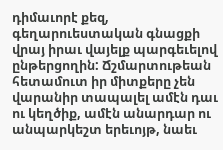դիմաւորէ քեզ, գեղարուեստական գնացքի վրայ իրաւ վայելք պարգեւելով ընթերցողին: Ճշմարտութեան հետամուտ իր միտքերը չեն վարանիր տապալել ամէն դաւ ու կեղծիք, ամէն անարդար ու անպարկեշտ երեւոյթ, նաեւ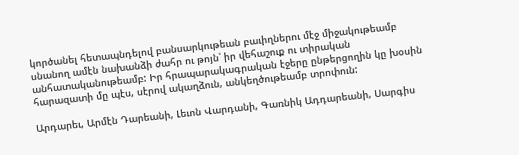կործանել հետապնդելով բանսարկութեան բաւիղներու մէջ միջակութեամբ սնանող ամէն նախանձի ժահր ու թոյն՝ իր վեհաշուք ու տիրական անհատականութեամբ: Իր հրապարակագրական էջերը ընթերցողին կը խօսին հարազատի մը պէս, սէրով ակաղձուն, անկեղծութեամբ տրոփուն:

Արդարեւ, Արմէն Դարեանի, Լեւոն Վարդանի, Գառնիկ Ադդարեանի, Սարգիս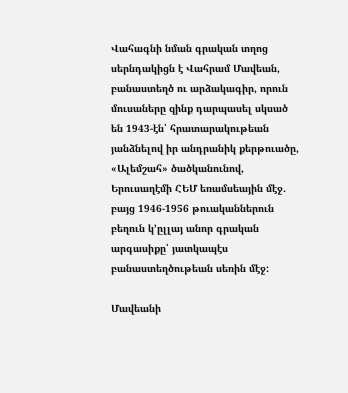Վահագնի նման գրական տղոց սերնդակիցն է Վահրամ Մավեան, բանաստեղծ ու արձակագիր, որուն մուսաները զինք դարպասել սկսած են 1943-էն՝ հրատարակութեան յանձնելով իր անդրանիկ քերթուածը, «Ալեմշահ» ծածկանունով, Երուսաղէմի ՀԵՄ եռամսեային մէջ. բայց 1946-1956 թուականներուն բեղուն կ՚ըլլայ անոր գրական արգասիքը՝ յատկապէս բանաստեղծութեան սեռին մէջ:

Մավեանի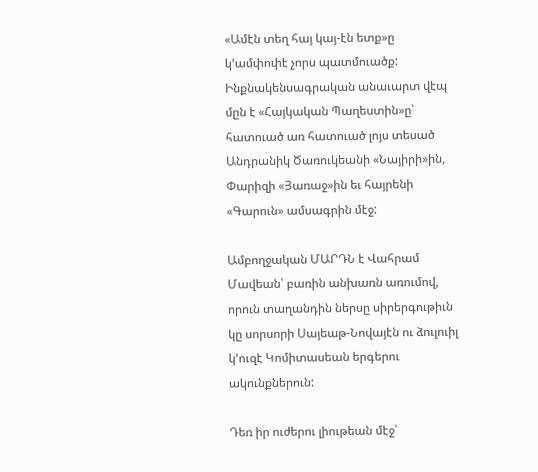«Ամէն տեղ հայ կայ-էն ետք»ը կ՚ամփոփէ չորս պատմուածք: Ինքնակենսագրական անաւարտ վէպ մըն է «Հայկական Պաղեստին»ը՝ հատուած առ հատուած լոյս տեսած Անդրանիկ Ծառուկեանի «Նայիրի»ին, Փարիզի «Յառաջ»ին եւ հայրենի «Գարուն» ամսագրին մէջ:

Ամբողջական ՄԱՐԴՆ է Վահրամ Մավեան՝ բառին անխառն առումով, որուն տաղանդին ներսը սիրերգութիւն կը սորսորի Սայեաթ-Նովայէն ու ձուլուիլ կ՚ուզէ Կոմիտասեան երգերու ակունքներուն:

Դեռ իր ուժերու լիութեան մէջ՝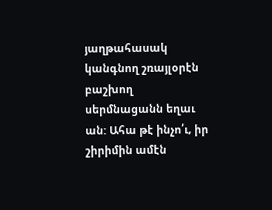յաղթահասակ կանգնող շռայլօրէն բաշխող սերմնացանն եղաւ ան: Ահա թէ ինչո՛ւ, իր շիրիմին ամէն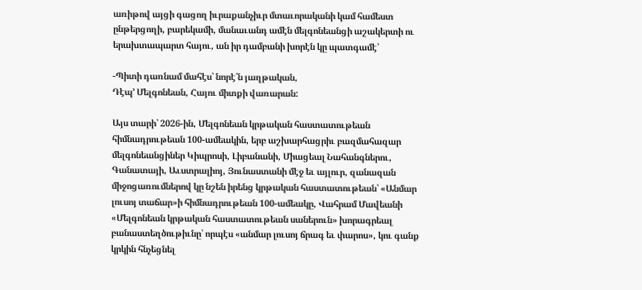առիթով այցի գացող իւրաքանչիւր մտաւորականի կամ համեստ ընթերցողի, բարեկամի, մանաւանդ ամէն մելգոնեանցի աշակերտի ու երախտապարտ հայու, ան իր դամբանի խորէն կը պատգամէ՝

-Պիտի դառնամ մահէս՝ նորէ՛ն յաղթական,
Դէպ՚ Մելգոնեան, Հայու միտքի վառարան:

Այս տարի՝ 2026-ին, Մելգոնեան կրթական հաստատութեան հիմնադրութեան 100-ամեակին, երբ աշխարհացրիւ բազմահազար մելգոնեանցիներ Կիպրոսի, Լիբանանի, Միացեալ Նահանգներու, Գանատայի, Աւստրալիոյ, Յունաստանի մէջ եւ այլուր, զանազան միջոցառումներով կը նշեն իրենց կրթական հաստատութեան՝ «Անմար լուսոյ տաճար»ի հիմնադրութեան 100-ամեակը, Վահրամ Մավեանի «Մելգոնեան կրթական հաստատութեան սաներուն» խորագրեալ բանաստեղծութիւնը՝ որպէս «անմար լուսոյ ճրագ եւ փարոս», կու գանք կրկին հնչեցնել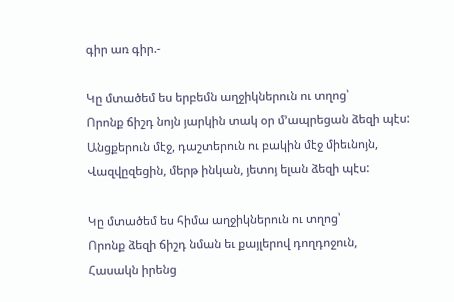գիր առ գիր.-

Կը մտածեմ ես երբեմն աղջիկներուն ու տղոց՝
Որոնք ճիշդ նոյն յարկին տակ օր մ՚ապրեցան ձեզի պէս:
Անցքերուն մէջ, դաշտերուն ու բակին մէջ միեւնոյն,
Վազվըզեցին, մերթ ինկան, յետոյ ելան ձեզի պէս:

Կը մտածեմ ես հիմա աղջիկներուն ու տղոց՝
Որոնք ձեզի ճիշդ նման եւ քայլերով դողդոջուն,
Հասակն իրենց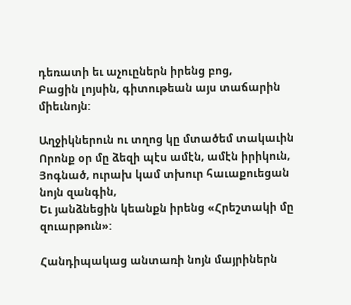դեռատի եւ աչուըներն իրենց բոց,
Բացին լոյսին, գիտութեան այս տաճարին միեւնոյն:

Աղջիկներուն ու տղոց կը մտածեմ տակաւին
Որոնք օր մը ձեզի պէս ամէն, ամէն իրիկուն,
Յոգնած, ուրախ կամ տխուր հաւաքուեցան նոյն զանգին,
Եւ յանձնեցին կեանքն իրենց «Հրեշտակի մը զուարթուն»:

Հանդիպակաց անտառի նոյն մայրիներն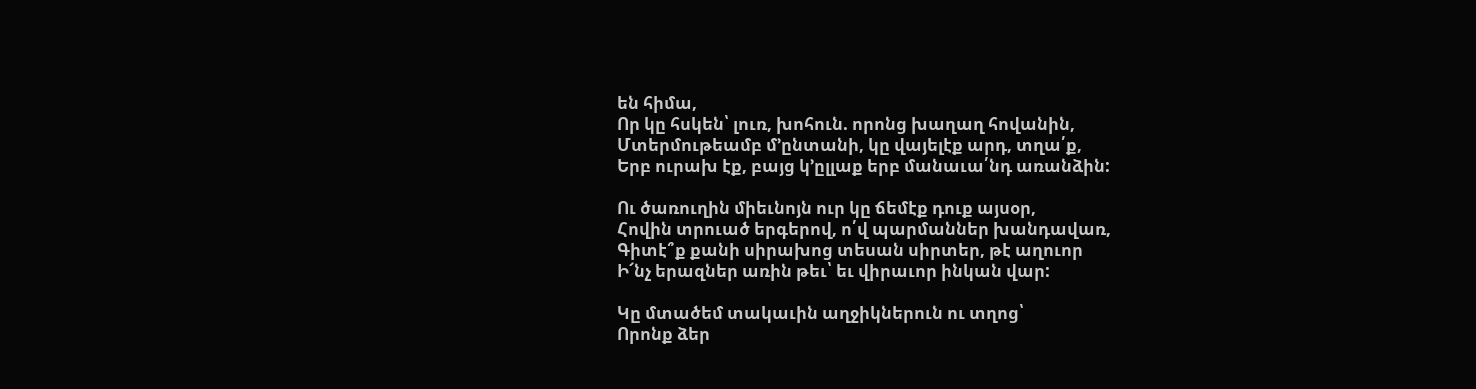են հիմա,
Որ կը հսկեն՝ լուռ, խոհուն. որոնց խաղաղ հովանին,
Մտերմութեամբ մ՚ընտանի, կը վայելէք արդ, տղա՛ք,
Երբ ուրախ էք, բայց կ՚ըլլաք երբ մանաւա՛նդ առանձին:

Ու ծառուղին միեւնոյն ուր կը ճեմէք դուք այսօր,
Հովին տրուած երգերով, ո՛վ պարմաններ խանդավառ,
Գիտէ՞ք քանի սիրախոց տեսան սիրտեր, թէ աղուոր
Ի՜նչ երազներ առին թեւ՝ եւ վիրաւոր ինկան վար:

Կը մտածեմ տակաւին աղջիկներուն ու տղոց՝
Որոնք ձեր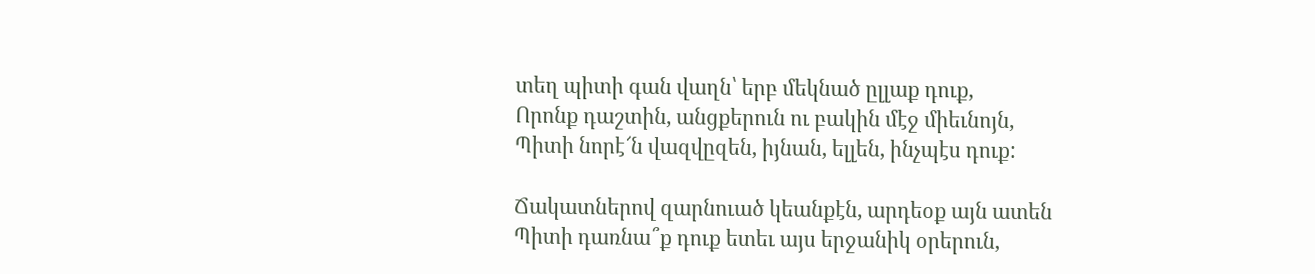տեղ պիտի գան վաղն՝ երբ մեկնած ըլլաք դուք,
Որոնք դաշտին, անցքերուն ու բակին մէջ միեւնոյն,
Պիտի նորէ՜ն վազվըզեն, իյնան, ելլեն, ինչպէս դուք:

Ճակատներով զարնուած կեանքէն, արդեօք այն ատեն
Պիտի դառնա՞ք դուք ետեւ այս երջանիկ օրերուն,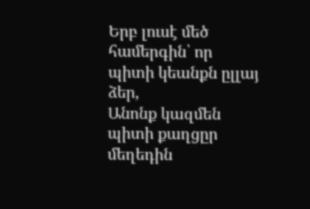Երբ լուսէ մեծ համերգին՝ որ պիտի կեանքն ըլլայ ձեր,
Անոնք կազմեն պիտի քաղցըր մեղեդին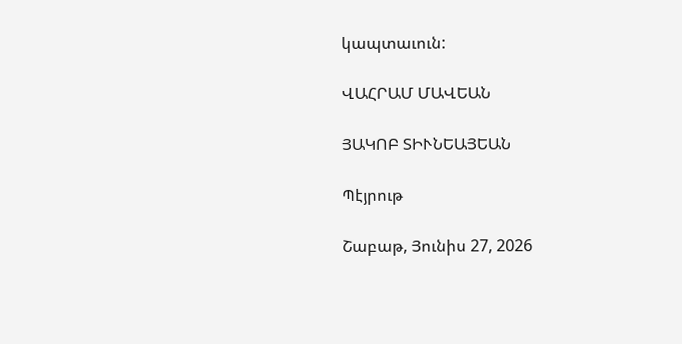կապտաւուն:

ՎԱՀՐԱՄ ՄԱՎԵԱՆ

ՅԱԿՈԲ ՏԻՒՆԵԱՅԵԱՆ

Պէյրութ

Շաբաթ, Յունիս 27, 2026